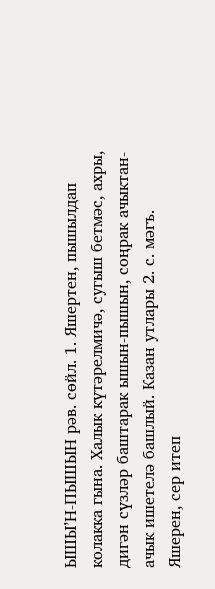ЫШЫ’Н-ПЫШЫН рәв. сөйл. 1. Яшертен, пышылдап колакка гына. Халык күтәрелмичә, сугыш бетмәс, ахры, дигән сүзләр баштарак ышын-пышын, соңрак ачыктан-ачык ишетелә башлый. Казан утлары 2. с. мәгъ. Яшерен, сер итеп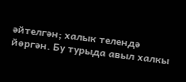әйтелгән; халык телендә йөргән. Бу турыда авыл халкы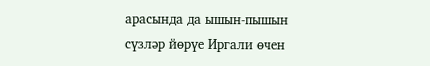арасында да ышын-пышын сүзләр йөрүе Иргали өчен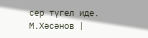сер түгел иде. М.Хәсәнов |